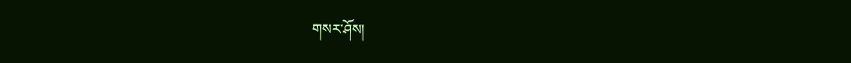གསར་ཤོས།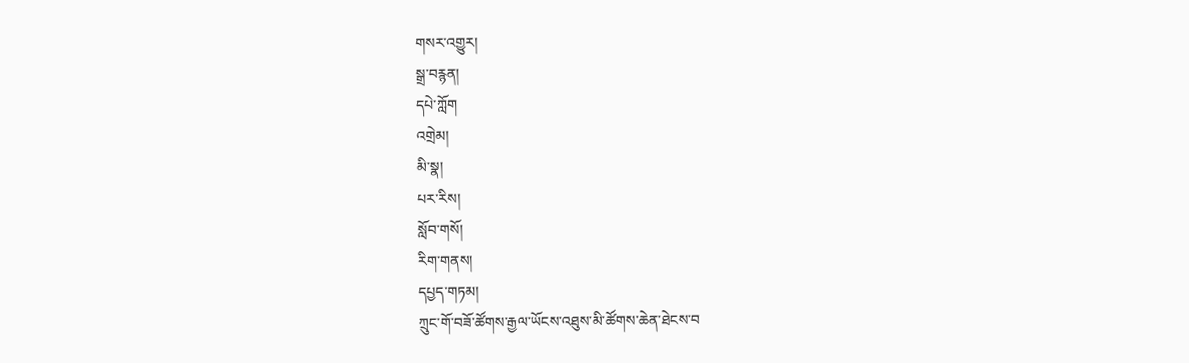གསར་འགྱུར།
སྒྲ་བརྙན།
དཔེ་ཀློག
འགྲེམ།
མི་སྣ།
པར་རིས།
སློབ་གསོ།
རིག་གནས།
དཔྱད་གཏམ།
ཀྲུང་གོ་བཟོ་ཚོགས་རྒྱལ་ཡོངས་འཐུས་མི་ཚོགས་ཆེན་ཐེངས་བ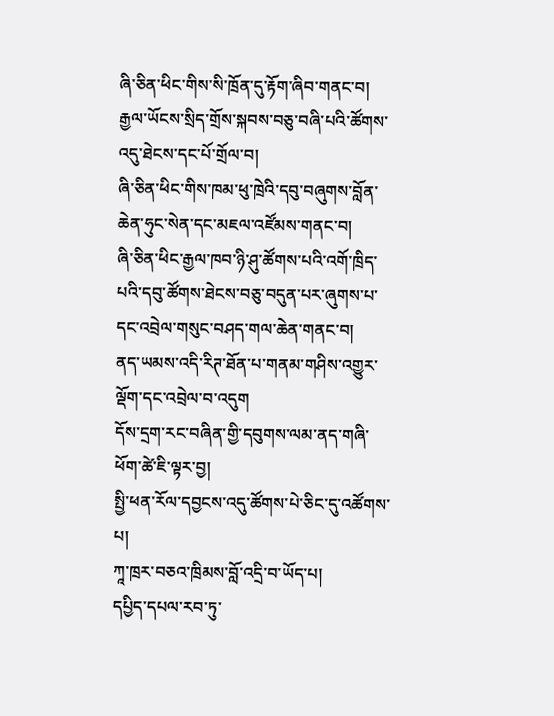ཞི་ཅིན་ཕིང་གིས་སི་ཁྲོན་དུ་རྟོག་ཞིབ་གནང་བ།
རྒྱལ་ཡོངས་སྲིད་གྲོས་སྐབས་བཅུ་བཞི་པའི་ཚོགས་འདུ་ཐེངས་དང་པོ་གྲོལ་བ།
ཞི་ཅིན་ཕིང་གིས་ཁམ་ཕུ་ཁྲེའི་དབུ་བཞུགས་བློན་ཆེན་ཧུང་སེན་དང་མཇལ་འཛོམས་གནང་བ།
ཞི་ཅིན་ཕིང་རྒྱལ་ཁབ་ཉི་ཤུ་ཚོགས་པའི་འགོ་ཁྲིད་པའི་དབུ་ཚོགས་ཐེངས་བཅུ་བདུན་པར་ཞུགས་པ་དང་འབྲེལ་གསུང་བཤད་གལ་ཆེན་གནང་བ།
ནད་ཡམས་འདི་རིཊ་ཐོན་པ་གནམ་གཤིས་འགྱུར་ལྡོག་དང་འབྲེལ་བ་འདུག
དོས་དྲག་རང་བཞིན་གྱི་དབུགས་ལམ་ནད་གཞི་ཕོག་ཚེ་ཇི་ལྟར་བྱ།
སྤྱི་ཕན་རོལ་དབྱངས་འདུ་ཚོགས་པེ་ཅིང་དུ་འཚོགས་པ།
ཀཱ་ཁྲར་བཅའ་ཁྲིམས་བློ་འདྲི་བ་ཡོད་པ།
དཔྱིད་དཔལ་རབ་ཏུ་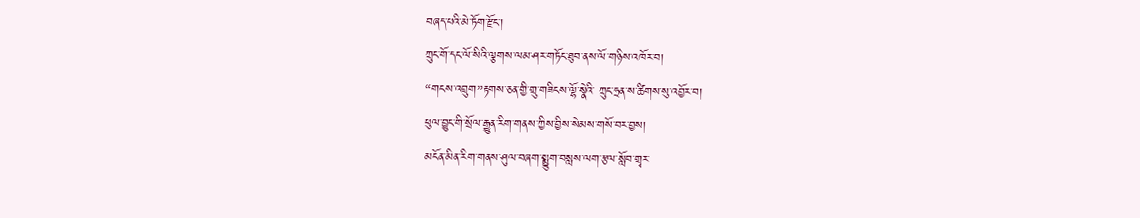བཞད་པའི་མེ་ཏོག་རྫོང་།
ཀྲུང་གོ་དང་ལོ་སིའི་ལྕགས་ལམ་ཤར་གཏོང་ཐུབ་ནས་ལོ་གཉིས་འཁོར་བ།
“གངས་འབྲུག”རྟགས་ཅན་གྱི་གྲུ་གཟིངས་ལྷོ་སྣེའི་ ཀྲུང་ཧྲན་ས་ཚིགས་སུ་འབྱོར་བ།
ཕུལ་བྱུང་གི་སྲོལ་རྒྱུན་རིག་གནས་ཀྱིས་བྱིས་སེམས་གསོ་བར་བྱས།
མངོན་མིན་རིག་གནས་ཤུལ་བཞག་སྨྱུག་བསླས་ལག་རྩལ་སློབ་གྲྭར་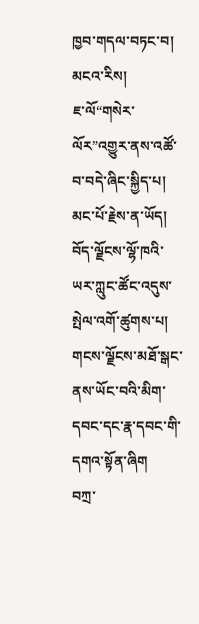ཁྱབ་གདལ་བཏང་བ།
མངའ་རིས།
ཇ་ལོ“གསེར་ལོར”འགྱུར་ནས་འཚོ་བ་བདེ་ཞིང་སྐྱིད་པ།
མང་པོ་རྗེས་ན་ཡོད།
བོད་ལྗོངས་ལྷོ་ཁའི་ཡར་ཀླུང་ཚོང་འདུས་སྤེལ་འགོ་ཚུགས་པ།
གངས་ལྗོངས་མཐོ་སྒང་ནས་ཡོང་བའི་མིག་དབང་དང་རྣ་དབང་གི་དགའ་སྟོན་ཞིག
བཀྲ་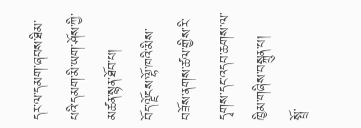དར་ལ་དམག་ཞབས་ཐིམ་པའི་དམག་མི་ཡག་ཤོས་ཀྱི་མཚན་སྙན་ཐོབ་པ།
བོད་ལྗོངས་ལྷོ་ཁའི་མིས་བཟོས་ནགས་ཚལ་གྱིས་རི་དྭགས་དང་འདབ་ཆགས་ལ་ཁྱིམ་གཞིས་བསྐྲུན་པ།
སྤྲོ་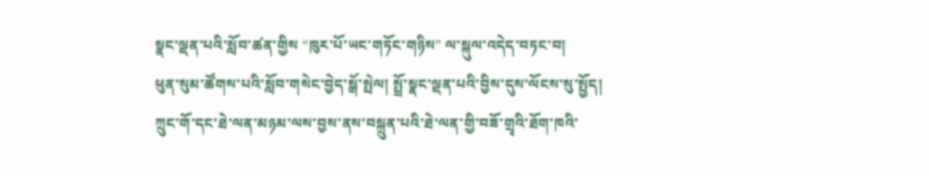སྣང་ལྡན་པའི་སློབ་ཚན་གྱིས “ཁུར་པོ་ཡང་གཏོང་གཉིས” ལ་སྐུལ་འདེད་བཏང་བ།
ཕུན་སུམ་ཚོགས་པའི་སློབ་གསེང་བྱེད་སྒོ་སྤེལ། སྤྲོ་སྣང་ལྡན་པའི་བྱིས་དུས་ལོངས་སུ་སྤྱོད།
ཀྲུང་གོ་དང་ཐེ་ལན་མཉམ་ལས་བྱས་ནས་བསྐྲུན་པའི་ཐེ་ལན་གྱི་བཟོ་གྲྭའི་ཐོག་ཁའི་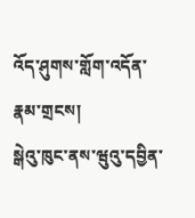འོད་ཤུགས་གློག་འདོན་རྣམ་གྲངས།
སྒེའུ་ཁུང་ནས་ཝུའུ་དབྱིན་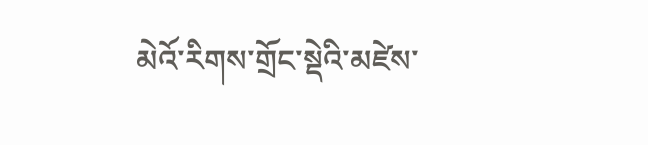མེའོ་རིགས་གྲོང་སྡེའི་མཛེས་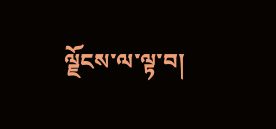ལྗོངས་ལ་ལྟ་བ།